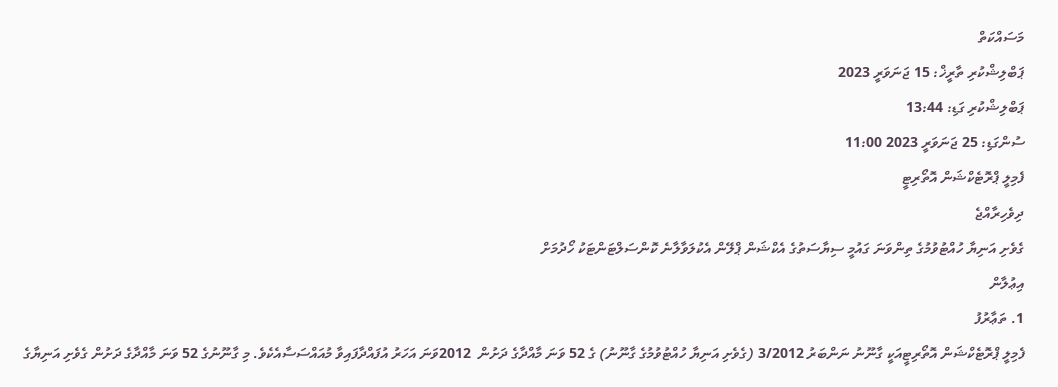މަސައްކަތް
ޕަބްލިޝްކުރި ތާރީޚް: 15 ޖަނަވަރީ 2023
ޕަބްލިޝްކުރި ގަޑި: 13:44
ސުންގަޑި: 25 ޖަނަވަރީ 2023 11:00
ފެމިލީ ޕްރޮޓެކްޝަން އޮތޯރިޓީ
ދިވެހިރާއްޖެ
ގެވެށި އަނިޔާ ހުއްޓުވުމުގެ ތިންވަނަ ގައުމީ ސިޔާސަތުގެ އެކްޝަން ޕްލޭން އެކުލަވާލާނެ ކޮންސަލްޓަންޓަކު ހޯދުމަށް
އިޢުލާން
1. ތަޢާރުފު
ފެމިލީ ޕްރޮޓެކްޝަން އޮތޯރިޓީއަކީ ގާނޫނު ނަންބަރު 3/2012 (ގެވެށި އަނިޔާ ހުއްޓުވުމުގެ ގާނޫނު) ގެ 52 ވަނަ މާއްދާގެ ދަށުން  2012ވަނަ އަހަރު އުފައްދާފައިވާ މުއައްސަސާއެކެވެ. މި ގާނޫނުގެ 52 ވަނަ މާއްދާގެ ދަށުން ގެވެށި އަނިޔާގެ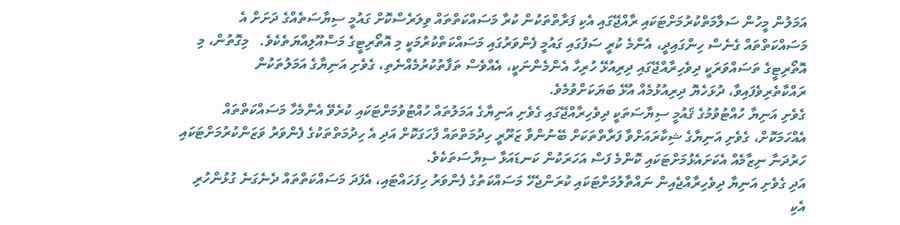އަމަލުން މީހުން ސަލާމަތްކުރުމަށްޓަކައި ރާއްޖޭގައި އެކި ފަރާތްތަކުން ކުރާ މަސައްކަތްތައް ވިލަރެސްކޮށް ގައުމީ ސިޔާސަތެއްގެ ދަށަށް އެ މަސައްކަތްތައް ގެނެސް ހިންގައިދީ، އެންމެ ކުރީ ސަފުގައި ގައުމީ ފެންވަރުގައި މަސައްކަތްކުރުމަކީ މި އޮތޯރިޓީގެ މަސްއޫލިއްޔަތެކެވެ.   މިގޮތުން، މި އޮތޯރިޓީގެ ތަސައްވަރަކީ ދިވެހިރާއްޖޭގައި ދިރިއުޅޭ ހުރިހާ އެންމެންނަކީ، އެއްވެސް ތަފާތުކުރުމެއްނެތި، ގެވެށި އަނިޔާގެ އަމަލުތަކުން ރައްކާތެރިވެފައިވާ، ދުޅަހެޔޮ ދިރިއުޅުމެއް އުޅޭ ބަޔަކަށްވުމެވެ.
ގެވެށި އަނިޔާ ހުއްޓުވުމުގެ ޤައުމީ ސިޔާސަތަކީ ދިވެހިރާއްޖޭގައި ގެވެށި އަނިޔާގެ އަމަލުތައް ހުއްޓުވުމަށްޓަކައި ކުރެވޭ އެންމެހާ މަސައްކަތްތައް އެއްހަމަކޮށް، ގެވެށި އަނިޔާގެ ޝިކާރައަށްވާ ފަރާތްތަކަށް ބޭނުންވާ ޒަރޫރީ ހިދުމަތްތައް ފާހަގަކޮށް އަދި އެ ހިދުމަތްތަކުގެ ފެންވަރު ވަޒަންކުރުމަށްޓަކައި ހަރުދަނާ ނިޒާމެއް އެކަށައެޅުމަށްޓަކައި ކޮންމެ ފަސް އަހަރަކުން ކަނޑައަޅާ ސިޔާސަތަކެވެ.
އަދި ގެވެށި އަނިޔާ ދިވެހިރާއްޖެއިން ނައްތާލުމަށްޓަކައި ކުރަންޖެހޭ މަސައްކަތުގެ ފެންވަރު ހިފަހައްޓައި، އެފަދަ މަސައްކަތްތައް ދެނެގަނެ ގުޅުންހުރި އެކި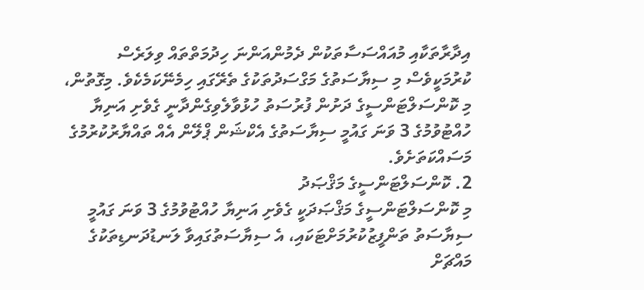އިދާރާތަކާއި މުއައްސަސާތަކުން ދެމުންއަންނަ ހިދުމަތްތައް ވިލަރެސް ކުރުމަކީވެސް މި ސިޔާސަތުގެ މަގްސަދުތަކުގެ ތެރޭގައި ހިމެނޭކަމެކެވެ. މިގޮތުން، މި ކޮންސަލްޓަންސީގެ ދަށުން ފުރުސަތު ހުޅުވާލެވިގެންދާނީ ގެވެށި އަނިޔާ ހުއްޓުވުމުގެ 3 ވަނަ ގައުމީ ސިޔާސަތުގެ އެކްޝަން ޕްލޭން އެއް ތައްޔާރުކުރުމުގެ މަސައްކަތަށެވެ.
2. ކޮންސަލްޓަންސީގެ މަޤްޞަދު
މި ކޮންސަލްޓަންސީގެ މަޤްޞަދަކީ ގެވެށި އަނިޔާ ހުއްޓުވުމުގެ 3 ވަނަ ގައުމީ ސިޔާސަތު ތަންފީޒުކުރުމަށްޓަކައި، އެ ސިޔާސަތުގައިވާ ލަނޑުދަނޑިތަކުގެ މައްޗަށް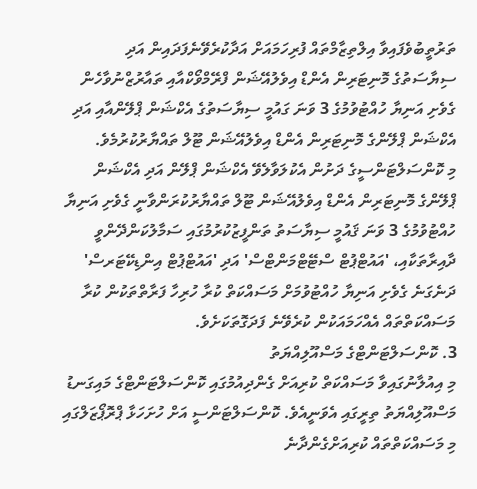ތަރުތީބުވެފައިވާ އިލްތިޒާމްތައް ފުރިހަމައަށް އަދާކުރެވޭނެފަދައިން އަދި  ސިޔާސަތުގެ މޮނިޓަރިން އެންޑް އިވެލުއޭޝަން ފްރޭމްވޯކްއާއި ތައާރުޒްނުވާހެން ގެވެށި އަނިޔާ ހުއްޓުވުމުގެ 3 ވަނަ ގައުމީ ސިޔާސަތުގެ އެކްޝަން ޕްލޭންއާއި އަދި އެކްޝަން ޕްލޭންގެ މޮނިޓަރިން އެންޑް އިވެލުއޭޝަން ޓޫލް ތައްޔާރުކުރުމެވެ.
މި ކޮންސަލްޓަންސީގެ ދަށުން އެކުލަވާލެވޭ އެކްޝަން ޕްލޭން އަދި އެކްޝަން ޕްލޭންގެ މޮނިޓަރިން އެންޑް އިވެލުއޭޝަން ޓޫލް ތައްޔާރުކުރަންވާނީ ގެވެށި އަނިޔާ ހުއްޓުވުމުގެ 3 ވަނަ ޤައުމީ ސިޔާސަތު ތަންފީޒުކުރުމުގައި ސަމާލުކަންދޭންވީ ދާއިރާތަކާއި، 'އައުޓްޕުޓް ސްޓޭޓްމަންޓްސް' އަދި 'އައުޓްޕުޓް އިންޑިކޭޓަރސް' ދަނެގަނެ ގެވެށި އަނިޔާ ހުއްޓުވުމަށް މަސައްކަތް ކުރާ ހުރިހާ ފަރާތްތަކުން ކުރާ މަސައްކަތްތައް އެއްހަމައަކުން ކުރެވޭނެ ފަދަގޮތަކަށެވެ.
3. ކޮންސަލްޓަންޓްގެ މަސްއޫލިއްޔަތު
މި އިއުލާނުގައިވާ މަސައްކަތް ކުރިއަށް ގެންދިއުމުގައި ކޮންސަލްޓަންޓްގެ މައިގަނޑު މަސްއޫލިއްޔަތު ތިރީގައި އެވަނީއެވެ. ކޮންސަލްޓަންސީ އަށް ހުށަހަޅާ ޕްރޮޕޯޒަލްގައި މި މަސައްކަތްތައް ކުރިއަށްގެންދާނެ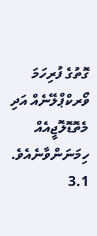ގޮތުގެ ފުރިހަމަ ވޯރކްޕްލޭނެއް އަދި މެތޮޑޮލޮޖީއެއް ހިމަނަންވާނެއެވެ.
3.1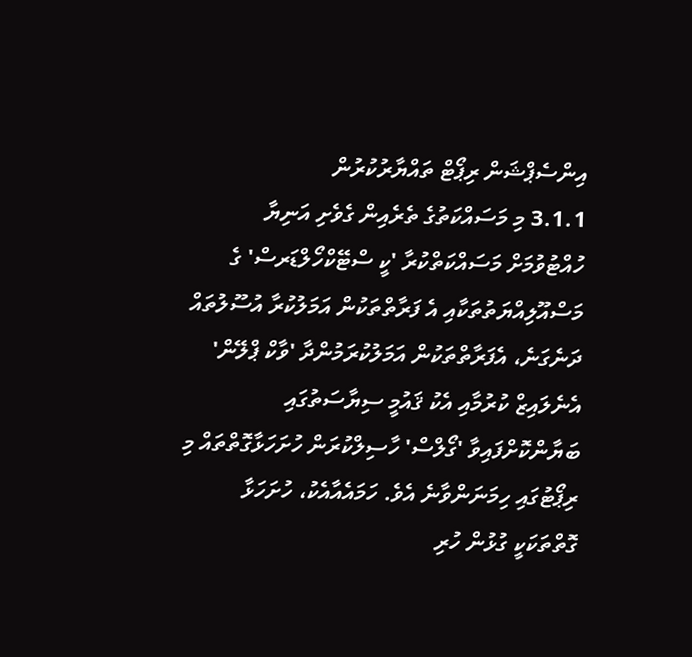އިންސެޕްޝަން ރިޕޯޓް ތައްޔާރުކުރުން
3.1.1 މި މަސައްކަތުގެ ތެރެއިން ގެވެށި އަނިޔާ ހުއްޓުވުމަށް މަސައްކަތްކުރާ 'ކީ ސްޓޭކްހޯލްޑަރސް' ގެ މަސްއޫލިއްޔަތުތަކާއި އެ ފަރާތްތަކުން އަމަލުކުރާ އުސޫލުތައް ދަނެގަނެ، އެފަރާތްތަކުން އަމަލުކުރަމުންދާ 'ވާކް ޕްލޭން' އެނެލައިޒް ކުރުމާއި އެކު ޤައުމީ ސިޔާސަތުގައި ބަޔާންކޮށްފައިވާ 'ގޯލްސް' ހާސިލްކުރަން ހުށަހަޅާގޮތްތައް މި ރިޕޯޓުގައި ހިމަނަންވާނެ އެވެ. ހަމައެއާއެކު، ހުށަހަޅާ ގޮތްތަކަކީ ގުޅުން ހުރި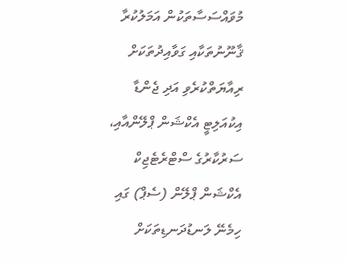މުވައްސަސާތަކުން އަމަލުކުރާ ޤާނޫނުތަކާއި ގަވާއިދުތަކަށް ރިއާޔަތްކުރެވި އަދި ޖެންޑާ އިކުއަލިޓީ އެކްޝަން ޕްލޭންއާއި، ސަރުކާރުގެ ސްޓްރެޓެޖިކް އެކްޝަން ޕްލޭން (ސެޕް) ގައި ހިމެނޭ ލަނޑުދަނޑިތަކަށް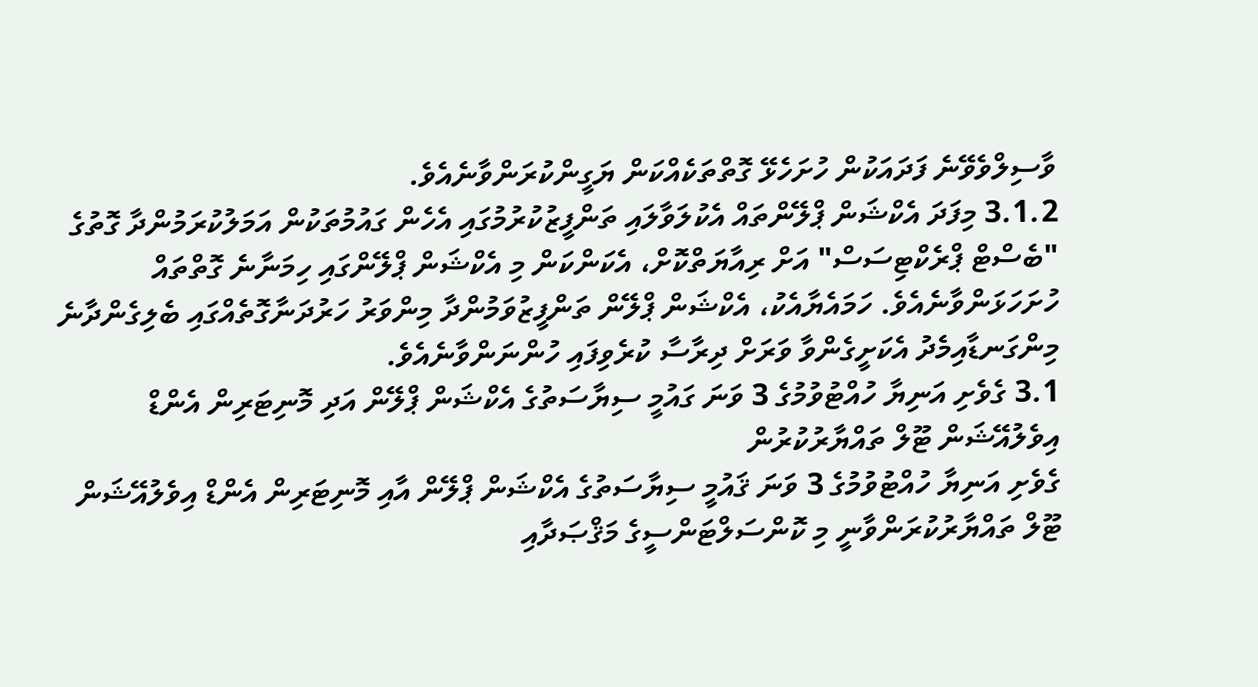ވާސިލްވެވޭނެ ފަދައަކުން ހުށަހެޅޭ ގޮތްތަކެއްކަން ޔަގީންކުރަންވާނެއެވެ.
3.1.2 މިފަދަ އެކްޝަން ޕްލޭންތައް އެކުލަވާލައި ތަންފީޒުކުރުމުގައި އެހެން ގައުމުތަކުން އަމަލުކުރަމުންދާ ގޮތުގެ "ބެސްޓް ޕްރެކްޓިސަސް" އަށް ރިއާޔަތްކޮށް، އެކަންކަން މި އެކްޝަން ޕްލޭންގައި ހިމަނާނެ ގޮތްތައް ހުށަހަޅަންވާނެއެވެ. ހަމައެޔާއެކު، އެކްޝަން ޕްލޭން ތަންފީޒުވަމުންދާ މިންވަރު ހަރުދަނާގޮތެއްގައި ބެލިގެންދާނެ މިންގަނޑާއިމެދު އެކަށީގެންވާ ވަރަށް ދިރާސާ ކުރެވިފައި ހުންނަންވާނެއެވެ.
3.1 ގެވެށި އަނިޔާ ހުއްޓުވުމުގެ 3 ވަނަ ގައުމީ ސިޔާސަތުގެ އެކްޝަން ޕްލޭން އަދި މޮނިޓަރިން އެންޑް އިވެލުއޭޝަން ޓޫލް ތައްޔާރުކުރުން
ގެވެށި އަނިޔާ ހުއްޓުވުމުގެ 3 ވަނަ ޤައުމީ ސިޔާސަތުގެ އެކްޝަން ޕްލޭން އާއި މޮނިޓަރިން އެންޑް އިވެލުއޭޝަން ޓޫލް ތައްޔާރުކުރަންވާނީ މި ކޮންސަލްޓަންސީގެ މަޤްޞަދާއި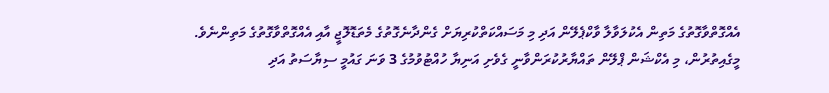އެއްގޮތްވާގޮތުގެ މަތިން އެކުލަވާލާ ވާކްޕެލޭން އަދި މި މަސައްކަތްކުރިޔަށް ގެންދާނެގޮތުގެ މެތަޑޮލޮޖީ އާއި އެއްގޮތްވާގޮތުގެ މަތިންނެވެ.
މީގެއިތުރުން، މި އެކްޝަން ޕްލޭން ތައްޔާރުކުރަންވާނީ ގެވެށި އަނިޔާ ހުއްޓުވުމުގެ 3 ވަނަ ގައުމީ ސިޔާސަތު އަދި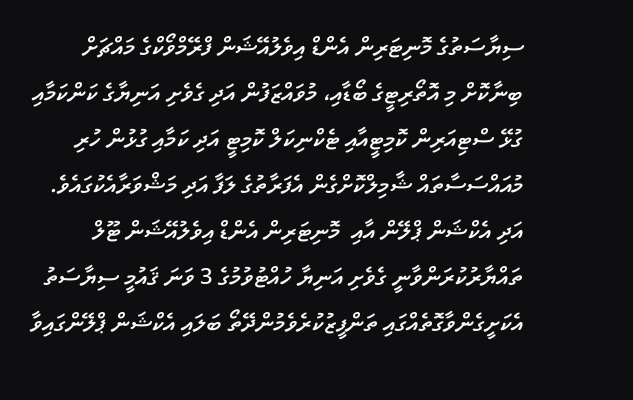ސިޔާސަތުގެ މޮނިޓަރިން އެންޑް އިވެލުއޭޝަން ފްރޭމްވޯކްގެ މައްޗަށް ބިނާކޮށް މި އޮތޯރިޓީގެ ބޯޑާއި، މުވައްޒަފުން އަދި ގެވެށި އަނިޔާގެ ކަންކަމާއި ގުޅޭ ސްޓިއަރިން ކޮމިޓީއާއި ޓެކްނިކަލް ކޮމިޓީ އަދި ކަމާއި ގުޅުން ހުރި މުއައްސަސާތައް ޝާމިލްކޮށްގެން އެފަރާތުގެ ލަފާ އަދި މަޝްވަރާއެކުގައެވެ. އަދި އެކްޝަން ޕްލޭން އާއި  މޮނިޓަރިން އެންޑް އިވެލުއޭޝަން ޓޫލް ތައްޔާރުކުރަންވާނީ ގެވެށި އަނިޔާ ހުއްޓުވުމުގެ 3 ވަނަ ޤައުމީ ސިޔާސަތު  އެކަށީގެންވާގޮތެއްގައި ތަންފީޒުކުރެވެމުންދޭތޯ ބަލައި އެކްޝަން ޕްލޭންގައިވާ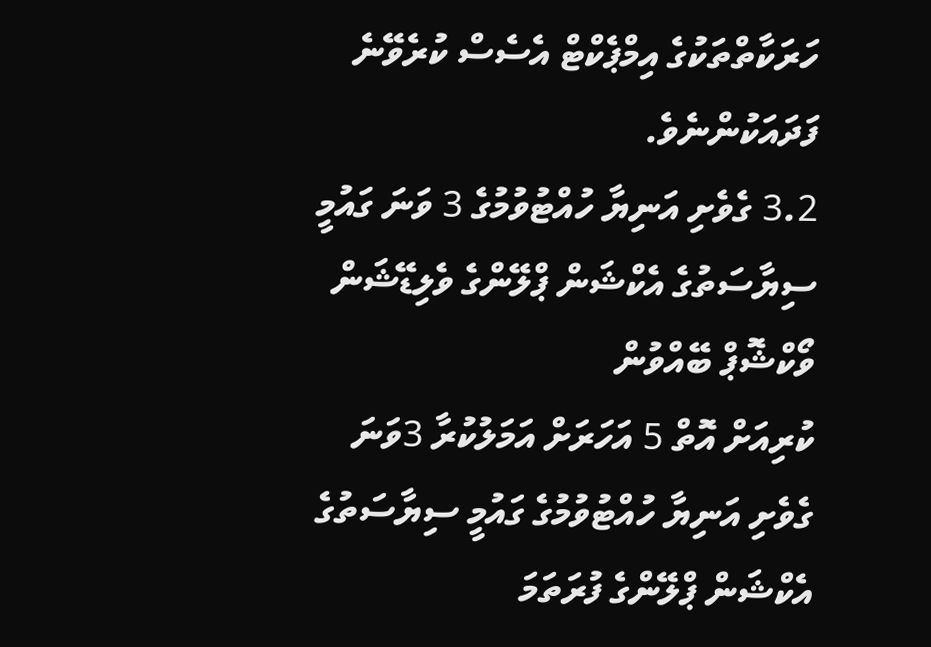ހަރަކާތްތަކުގެ އިމްޕެކްޓް އެސެސް ކުރެވޭނެ ފަދައަކުންނެވެ.
3.2 ގެވެށި އަނިޔާ ހުއްޓުވުމުގެ 3 ވަނަ ގައުމީ ސިޔާސަތުގެ އެކްޝަން ޕްލޭންގެ ވެލިޑޭޝަން ވޯކްޝޮޕް ބޭއްވުން
ކުރިއަށް އޮތް 5 އަހަރަށް އަމަލުކުރާ 3ވަނަ ގެވެށި އަނިޔާ ހުއްޓުވުމުގެ ގައުމީ ސިޔާސަތުގެ އެކްޝަން ޕްލޭންގެ ފުރަތަމަ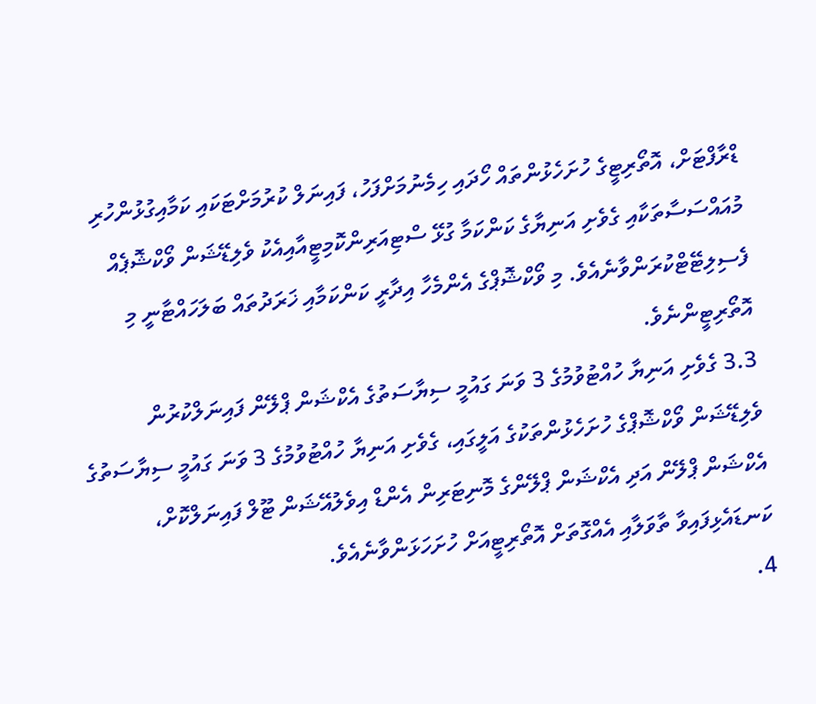ޑްރާފްޓަށް، އޮތޯރިޓީގެ ހުށަހެޅުންތައް ހޯދައި ހިމެނުމަށްފަހު، ފައިނަލް ކުރުމަށްޓަކައި ކަމާއިގުޅުންހުރި މުއައްސަސާތަކާއި ގެވެށި އަނިޔާގެ ކަންކަމާ ގުޅޭ ސްޓިއަރިންކޮމިޓީއާއިއެކު ވެލިޑޭޝަން ވޯކްޝޮޕެއް ފެސިލިޓޭޓްކުރަންވާނެއެވެ. މި ވޯކްޝޮޕްގެ އެންމެހާ އިދާރީ ކަންކަމާއި ޚަރަދުތައް ބަލަހައްޓާނީ މި އޮތޯރިޓީންނެވެ.
3.3 ގެވެށި އަނިޔާ ހުއްޓުވުމުގެ 3 ވަނަ ގައުމީ ސިޔާސަތުގެ އެކްޝަން ޕްލޭން ފައިނަލްކުރުން
ވެލިޑޭޝަން ވޯކްޝޮޕްގެ ހުށަހެޅުންތަކުގެ އަލީގައި، ގެވެށި އަނިޔާ ހުއްޓުވުމުގެ 3 ވަނަ ގައުމީ ސިޔާސަތުގެ އެކްޝަން ޕްލޭން އަދި އެކްޝަން ޕްލޭންގެ މޮނިޓަރިން އެންޑް އިވެލުއޭޝަން ޓޫލް ފައިނަލްކޮށް، ކަނޑައެޅިފައިވާ ތާވަލާއި އެއްގޮތަށް އޮތޯރިޓީއަށް ހުށަހަޅަންވާނެއެވެ.
4.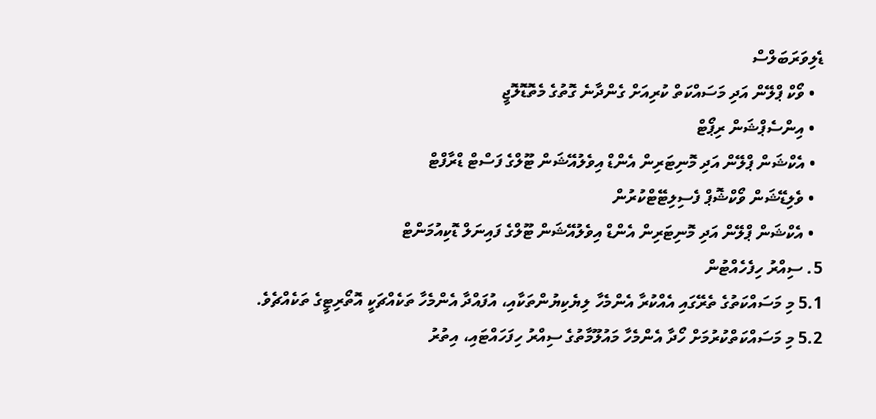ޑެލިވަރަބަލްސް
  • ވޯކް ޕްލޭން އަދި މަސައްކަތް ކުރިއަށް ގެންދާނެ ގޮތުގެ މެތޮޑޮލޮޖީ
  • އިންސެޕްޝަން ރިޕޯޓް
  • އެކްޝަން ޕްލޭން އަދި މޮނިޓަރިން އެންޑް އިވެލުއޭޝަން ޓޫލްގެ ފަސްޓް ޑްރާފްޓް
  • ވެލިޑޭޝަން ވޯކްޝޮޕް ފެސިލިޓޭޓްކުރުން
  • އެކްޝަން ޕްލޭން އަދި މޮނިޓަރިން އެންޑް އިވެލުއޭޝަން ޓޫލްގެ ފައިނަލް ޑޮކިއުމަންޓް
5. ސިއްރު ހިފެހެއްޓުން
5.1 މި މަސައްކަތުގެ ތެރޭގައި އެއްކުރާ އެންމެހާ ލިޔެކިޔުންތަކާއި، އުފައްދާ އެންމެހާ ތަކެއްޗަކީ އޮތޯރިޓީގެ ތަކެއްޗެވެ.
5.2 މި މަސައްކަތްކުރުމަށް ހޯދާ އެންމެހާ މައުލޫމާތުގެ ސިއްރު ހިފަހައްޓައި، އިތުރު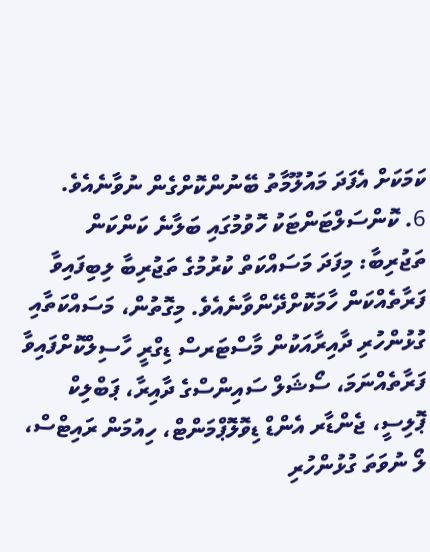ކަމަކަށް އެފަދަ މައުލޫމާތު ބޭނުންކޮށްގެން ނުވާނެއެވެ.
6. ކޮންސަލްޓަންޓަކު ހޮވުމުގައި ބަލާނެ ކަންކަން
ތަޖުރިބާ: މިފަދަ މަސައްކަތް ކުރުމުގެ ތަޖުރިބާ ލިބިފައިވާ ފަރާތެއްކަން ހާމަކޮށްދޭންވާނެއެވެ. މިގޮތުން، މަސައްކަތާއި ގުޅުންހުރި ދާއިރާއަކުން މާސްޓަރސް ޑިގްރީ ހާސިލްކޮށްފައިވާ ފަރާތެއްނަމަ، ސޯޝަލް ސައިންސްގެ ދާއިރާ، ޕަބްލިކް ޕޮލިސީ، ޖެންޑާރ އެންޑް ޑިވޮލޮޕްމަންޓް، ހިއުމަން ރައިޓްސް، ލޯ ނުވަތަ ގުޅުންހުރި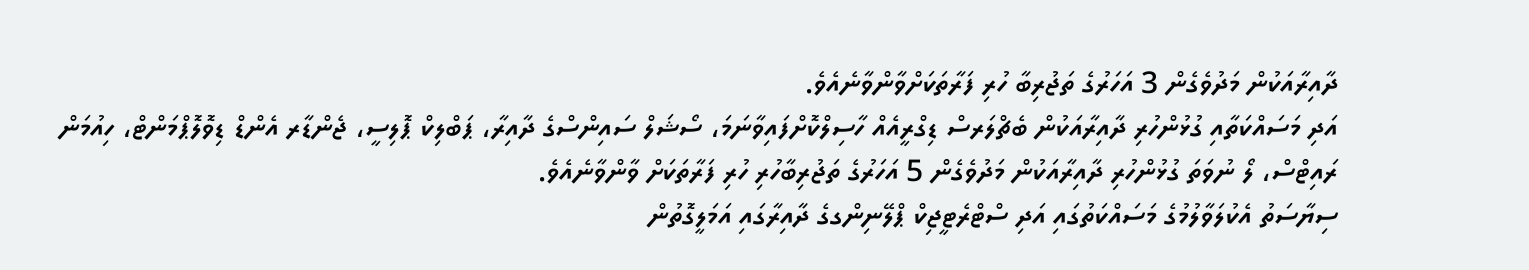ދާއިރާއަކުން މަދުވެގެން 3 އަހަރުގެ ތަޖުރިބާ ހުރި ފަރާތަކަށްވާންވާނެއެވެ.
އަދި މަސައްކަތާއި ގުޅުންހުރި ދާއިރާއަކުން ބެޗްލަރސް ޑިގްރީއެއް ހާސިލްކޮށްފައިވާނަމަ، ސޯޝަލް ސައިންސްގެ ދާއިރާ، ޕަބްލިކް ޕޮލިސީ، ޖެންޑާރ އެންޑް ޑިވޮލޮޕްމަންޓް، ހިއުމަން ރައިޓްސް، ލޯ ނުވަތަ ގުޅުންހުރި ދާއިރާއަކުން މަދުވެގެން 5 އަހަރުގެ ތަޖުރިބާހުރި ހުރި ފަރާތަކަށް ވާންވާނެއެވެ.
ސިޔާސަތު އެކުލަވާލުމުގެ މަސައްކަތުގައި އަދި ސްޓްރެޓީޖިކް ޕްލޭނިންގގެ ދާއިރާގައި އަމަލީގޮތުން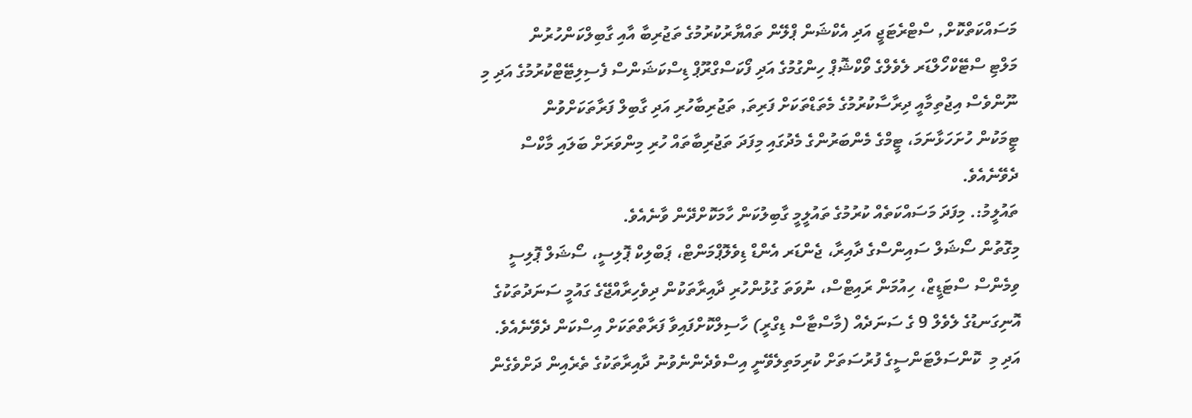މަސައްކަތްކޮށް, ސްޓްރެޓަޖީ އަދި އެކްޝަން ޕްލޭން ތައްޔާރުކުރުމުގެ ތަޖުރިބާ އާއި ގާބިލްކަންހުރުން
މަލްޓި ސްޓޭކްހޯލްޑަރ ލެވެލްގެ ވޯކްޝޮޕް ހިންގުމުގެ އަދި ފޯކަސްގްރޫޕް ޑިސްކަޝަންސް ފެސިލިޓޭޓްކުރުމުގެ އަދި މި ނޫންވެސް އިޖުތިމާއީ ދިރާސާކުރުމުގެ މެތަޑްތަކަށް ފަރިތަ, ތަޖުރިބާހުރި އަދި ގާބިލް ފަރާތަކަށްވުން
ޓީމަކުން ހުށަހަޅާނަމަ، ޓީމްގެ މެންބަރުންގެ މެދުގައި މިފަދަ ތަޖުރިބާތައް ހުރި މިންވަރަށް ބަލައި މާކްސް ދެވޭނެއެވެ.
ތައުލީމު:. މިފަދަ މަސައްކަތެއް ކުރުމުގެ ތައުލީމީ ގާބިލުކަން ހާމަކޮށްދޭން ވާނެއެވެ.
މިގޮތުން ސޯޝަލް ސައިންސްގެ ދާއިރާ، ޖެންޑަރ އެންޑް ޑިވެލޮޕްމަންޓް، ޕަބްލިކް ޕޮލިސީ، ސޯޝަލް ޕޮލިސީ ވިމެންސް ސްޓަޑީޒް، ހިއުމަން ރައިޓްސް، ނުވަތަ ގުޅުންހުރި ދާއިރާތަކުން ދިވެހިރާއްޖޭގެ ގައުމީ ސަނަދުތަކުގެ އޮނިގަނޑުގެ ލެވެލް 9 ގެ ސަނަދެއް (މާސްޓާސް ޑިގްރީ) ހާސިލްކޮށްފައިވާ ފަރާތްތަކަށް އިސްކަން ދެވޭނެއެވެ.
އަދި މި  ކޮންސަލްޓަންސީގެ ފުރުސަތަށް ކުރިމަތިލެވޭނީ އިސްވެދެންނެވުނު ދާއިރާތަކުގެ ތެރެއިން ދަށްވެގެން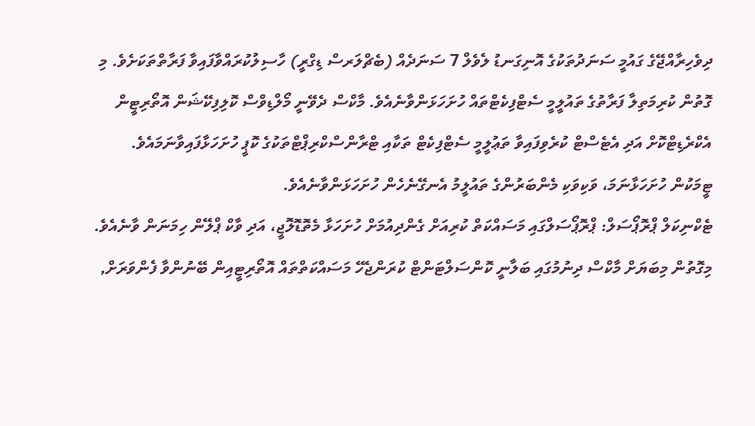ދިވެހިރާއްޖޭގެ ގައުމީ ސަނަދުތަކުގެ އޮނިގަނޑު ލެވެލް 7 ސަނަދެއް (ބެޗްލަރސް ޑިގްރީ) ހާސިލުކުރައްވާފައިވާ ފަރާތްތަކަށެވެ. މި ގޮތުން ކުރިމަތިލާ ފަރާތުގެ ތައުލީމީ ސެޓްފިކެޓްތައް ހުށަހަޅަންވާނެއެވެ. މާކްސް ދެވޭނީ މޯލްޑިވްސް ކޮލިފިކޭޝަން އޮތޯރިޓީން އެކްރެޑިޓްކޮށް އަދި އެޓެސްޓް ކުރެވިފައިވާ ތަޢުލީމީ ސެޓްފިކެޓް ތަކާއި ޓްރާންސްކްރިޕްޓްތަކުގެ ކޮޕީ ހުށަހަޅާފައިވާނަމައެވެ.
ޓީމަކުން ހުށަހަޅާނަމަ، ވަކިވަކި މެންބަރުންގެ ތައުލީމު އެނގޭނެހެން ހުށަހަޅަންވާނެއެވެ.
ޓެކްނިކަލް ޕްރޮޕޯސަލް: ޕްރޮޕޯސަލްގައި މަސައްކަތް ކުރިއަށް ގެންދިއުމަށް ހުށަހަޅާ މެތޮޑޮލޮޖީ، އަދި ވާކް ޕްލޭން ހިމަނަން ވާނެއެވެ. މިގޮތުން މިބަޔަށް މާކްސް ދިނުމުގައި ބަލާނީ ކޮންސަލްޓަންޓް ކުރަންޖެހޭ މަސައްކަތްތައް އޮތޯރިޓީއިން ބޭނުންވާ ފެންވަރަށް,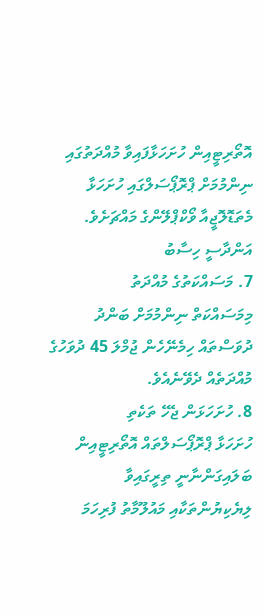އޮތޯރިޓީއިން ހުށަހަޅާފައިވާ މުއްދަތުގައި ނިންމުމަށް ޕްރޮޕޯސަލްގައި ހުށަހަޅާ މެތަޑޮލޮޖީއާ ވޯކްޕްލޭންގެ މައްޗަށެވެ.
އަންދާސީ ހިސާބު
7. މަސައްކަތުގެ މުއްދަތު
މިމަސައްކަތް ނިންމުމަށް ބަންދު ދުވަސްތައް ހިމެނޭހެން ޖުމްލަ 45 ދުވަހުގެ މުއްދަތެއް ދެވޭނެއެވެ.
8. ހުށަހަޅަން ޖެހޭ ތަކެތި
ހުށަހަޅާ ޕްރޮޕޯސަލްތައް އޮތޯރިޓީއިން ބަލައިގަންނާނީ ތިރީގައިވާ ލިޔެކިޔުންތަކާއި މައުލޫމާތު ފުރިހަމަ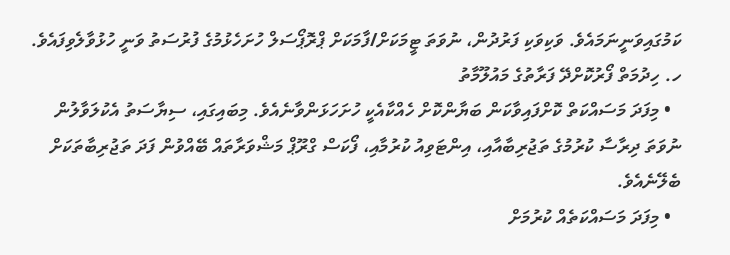ކަމުގައިވަނީނަމައެވެ. ވަކިވަކި ފަރުދުން، ނުވަތަ ޓީމަކަށް/ފާމަކަށް ޕްރޮޕޯސަލް ހުށަހެޅުމުގެ ފުރުސަތު ވަނީ ހުޅުވާލެވިފައެވެ.
ހ. ހިދުމަތް ފޯރުކޮށްދޭ ފަރާތުގެ މައުލޫމާތު
  • މިފަދަ މަސައްކަތް ކޮށްފައިވާކަން ބަޔާންކޮށް ހެއްކާއެކީ ހުށަހަޅަންވާނެއެވެ. މިބައިގައި، ސިޔާސަތު އެކުލަވާލުން ނުވަތަ ދިރާސާ ކުރުމުގެ ތަޖުރިބާއާއި، އިންޓަވިއު ކުރުމާއި، ފޯކަސް ގްރޫޕް މަޝްވަރާތައް ބޭއްވުން ފަދަ ތަޖުރިބާތަކަށް ބެލޭނެއެވެ.
  • މިފަދަ މަސައްކަތެއް ކުރުމަށް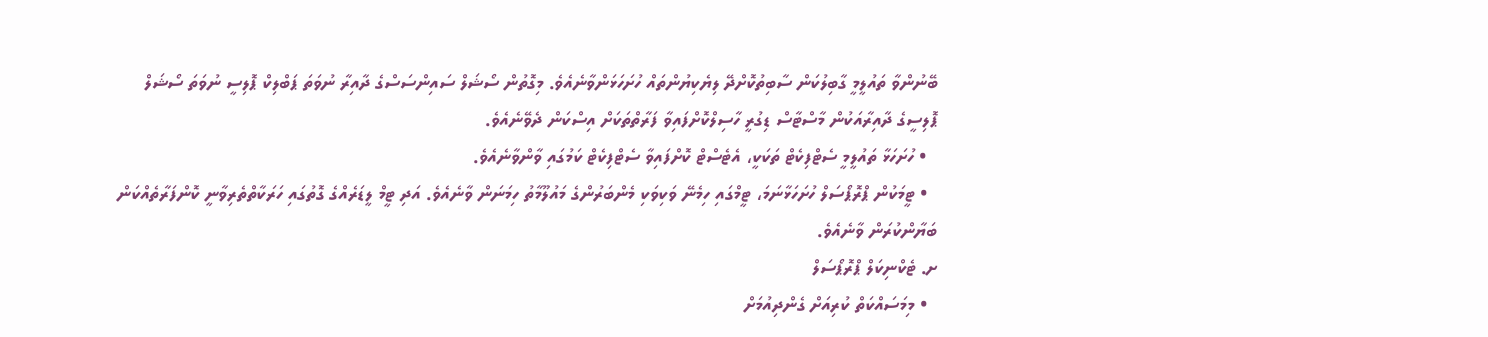ބޭނުންވާ ތައުލީމީ ގާބިލުކަން ސާބިތުކޮށްދޭ ލިޔެކިޔުންތައް ހުށަހަޅަންވާނެއެވެ. މިގޮތުން ސޯޝަލް ސައިންސަސްގެ ދާއިރާ ނުވަތަ ޕަބްލިކް ޕޮލިސީ ނުވަތަ ސޯޝަލް ޕޮލިސީގެ ދާއިރާއަކުން މާސްޓާސް ޑިގުރީ ހާސިލްކޮށްފައިވާ ފަރާތްތަކަށް އިސްކަން ދެވޭނެއެވެ.
  • ހުށަހަޅާ ތައުލީމީ ސެޓްފިކެޓް ތަކަކީ، އެޓެސްޓް ކޮށްފައިވާ ސެޓްފިކެޓް ކަމުގައި ވާންވާނެއެވެ.
  • ޓީމަކުން ޕްރޮޕޯސަލް ހުށަހަޅާނަމަ، ޓީމްގައި ހިމެނޭ ވަކިވަކި މެންބަރުންގެ މައުލޫމާތު ހިމަނަން ވާނެއެވެ. އަދި ޓީމް ލީޑަރެއްގެ ގޮތުގައި ހަރަކާތްތެރިވާނީ ކޮންފަރާތެއްކަން ބަޔާންކުރަން ވާނެއެވެ.
ށ. ޓެކްނިކަލް ޕްރޮޕޯސަލް
  • މިމަސައްކަތް ކުރިއަށް ގެންދިއުމަށް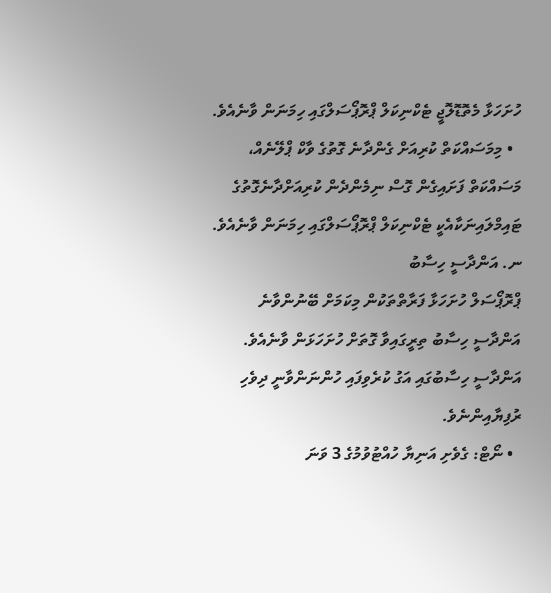ހުށަހަޅާ މެތޮޑޮލޮޖީ ޓެކްނިކަލް ޕްރޮޕޯސަލްގައި ހިމަނަން ވާނެއެވެ.
  • މިމަސައްކަތް ކުރިއަށް ގެންދާނެ ގޮތުގެ ވާކް ޕްލޭނެއް، މަސައްކަތް ފަށައިގެން ގޮސް ނިމެންދެން ކުރިއަށްދާނެގޮތުގެ ޓައިމްލައިނަކާއެކީ ޓެކްނިކަލް ޕްރޮޕޯސަލްގައި ހިމަނަން ވާނެއެވެ.
ނ. އަންދާސީ ހިސާބު
ޕްރޮޕޯސަލް ހުށަހަޅާ ފަރާތްތަކުން މިކަމަށް ބޭނުންވާނެ އަންދާސީ ހިސާބު ތިރީގައިވާ ގޮތަށް ހުށަހަޅަން ވާނެއެވެ. އަންދާސީ ހިސާބުގައި އަގު ކުރެވިފައި ހުންނަންވާނީ ދިވެހި ރުފިޔާއިންނެވެ.
  • ނޯޓް: ގެވެށި އަނިޔާ ހުއްޓުވުމުގެ 3 ވަނަ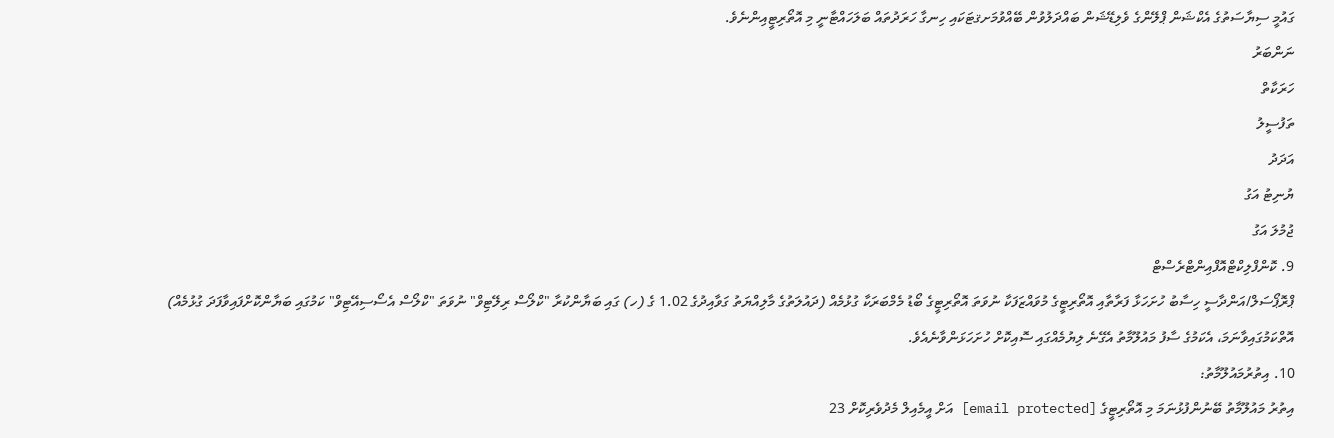ގައުމީ ސިޔާސަތުގެ އެކްޝަން ޕްލޭންގެ ވެލިޑޭޝަން ބައްދަލުވުން ބޭއްވުމަށޤޓަކައި ހިނގާ ހަރަދުތައް ބަލަހައްޓާނީ މި އޮތޯރިޓީއިންނެވެ.
ނަންބަރު
ހަރަކާތް
ތަފުސީލު
އަދަދު
ޔުނިޓު އަގު
ޖުމުލަ އަގު
9. ކޮންފްލިކްޓްއޮފްއިންޓްރެސްޓް
ޕްރޮޕޯސަލް/އަންދާސީ ހިސާބު ހުށަހަޅާ ފަރާތާއި އޮތޯރިޓީގެ މުވައްޒަފަކާ ނުވަތަ އޮތޯރިޓީގެ ބޯޑު މެމްބަރަކާ ގުޅުމެއް (ދައުލަތުގެ މާލިއްޔަތު ގަވާއިދުގެ 1.02 ގެ (ހ) ގައި ބަޔާންކުރާ "ކްލޯސް ރިލޭޓިވް" ނުވަތަ "ކްލޯސް އެސޯސިއޭޓިވް" ކަމުގައި ބަޔާންކޮށްފައިވާފަދަ ގުޅުމެއް) އޮތްކަމުގައިވާނަމަ، އެކަމުގެ ސާފު މައުލޫމާތު އެގޭނެ ލިޔުމެއްގައި ސޮއިކޮށް ހުށަހަޅަންވާނެއެވެ.
10. އިތުރުމައުލޫމާތު:
އިތުރު މައުލޫމާތު ބޭނުންފުޅުނަމަ މި އޮތޯރިޓީގެ [email protected] އަށް އީމެއިލް މެދުވެރިކޮށް 23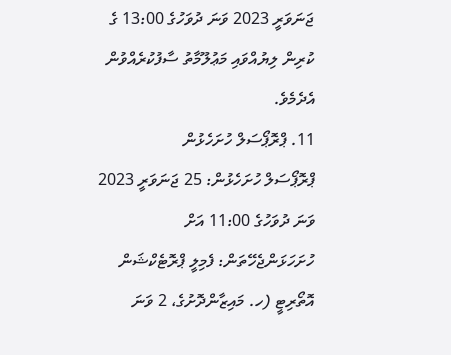ޖަނަވަރީ 2023 ވަނަ ދުވަހުގެ 13:00 ގެ ކުރިން ލިޔުއްވައި މަޢުލޫމާތު ސާފުކުރެއްވުން އެދެމެވެ.
11. ޕްރޮޕޯސަލް ހުށަހެޅުން
ޕްރޮޕޯސަލް ހުށަހެޅުން: 25 ޖަނަވަރީ 2023 ވަނަ ދުވަހުގެ 11:00 އަށް
ހުށަހަޅަންޖެހޭތަން: ފެމިލީ ޕްރޮޓެކްޝަން އޮތޯރިޓީ (ހ. މައިޒާންދޮށުގެ، 2 ވަނަ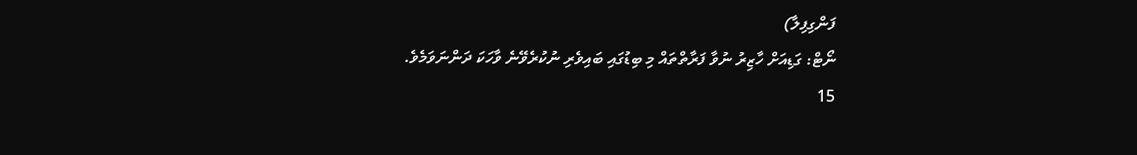ފަންގިފިލާ)
ނޯޓް: ގަޑިއަށް ހާޒިރު ނުވާ ފަރާތްތައް މި ބިޑުގައި ބައިވެރި ނުކުރެވޭނެ ވާހަކަ ދަންނަވަމެވެ.
15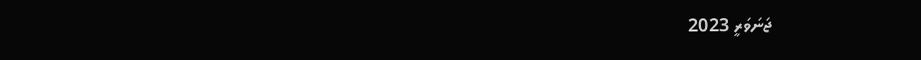ޖަނަވަރީ 2023